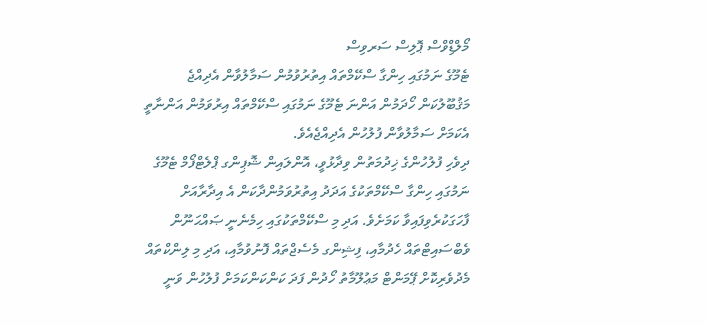މޯލްޑިްވްސް ޕޮލިސް ސަރވިސް
ޓެމޫގެ ނަމުގައި ހިންގާ ސްކޭމްތައް އިތުރުވުމުން ސަމާލުވާން އެދިއްޖެ
މަޤުބޫލުކަން ހޯދަމުން އަންނަ ޓެމޫގެ ނަމުގައި ސްކޭމްތައް އިރުވަމުން އަންނާތީ އެކަމަށް ސަމާލުވާން ފުލުހުން އެދިއްޖެއެވެ.
ދިވެހި ފުލުހުންގެ ޚިދުމަތުން ވިދާޅުވީ، އޮންލައިން ޝޮޕިންގ ޕްލެޓްފޯމް ޓެމޫގެ ނަމުގައި ހިންގާ ސްކޭމްތަކުގެ އަދަދު އިތުރުވަމުންދާކަން އެ އިދާރާއަށް ފާހަގަކުރެވިފައިވާ ކަމަށެވެ. އަދި މި ސްކޭމްތަކުގައި ހިމެނެނީ ޞައްޙަނޫން ވެބްސައިޓްތައް ހެދުމާއި، ފިޝިންގ މެސެޖްތައް ފޮނުވުމާއި، އަދި މި ލިންކްތައް މެދުވެރިކޮށް ޕޭމަންޓް މަޢުލޫމާތު ހޯދުން ފަދަ ކަންކަންކަމަށް ފުލުހުން ވަނީ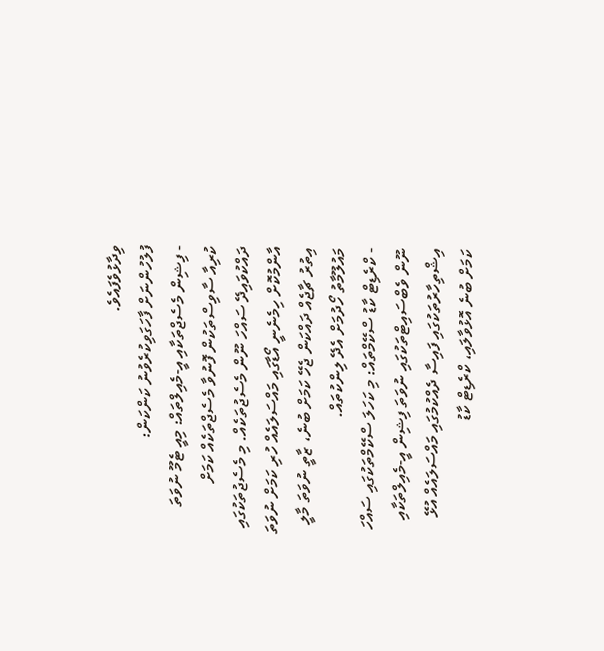ވިދާޅުވެފައެވެ.
ފުލުހުންނަށް ފާހަގަވިކުރެވުނު ކަންކަން:
- ފިޝިން މެސެޖްތަކާއި އީ-މެއިލްތައް: މިއީ ޓެމޫ ނުވަތަ ކުރިއާ ސާވިސްތަކުން ފޮނުވާ މެސެޖްތަކެއް ކަމަށް ދައްކުވައިދޭ ސައްހަ ނޫން މެސެޖުތަކެއް. މި މެސެޖުތަކުގައި އާންމުކޮށް ހިމެނެނީ އޯޑާގައި މައްސަލައެއް ހުރި ކަމަށް ނުވަތަ އިތުރު ޗާޖެއް ދައްކަން ޖެހޭ ކަމަށް ބުނެ، ޒާތީ ނުވަތަ މާލީ މައުލޫމާތު ހޯދުމަށް އެދޭ ލިންކުތައް.
- ކްރެޑިޓް ކާޑު ސްކޭމްތައް: މި ކަހަލަ ސްކޭމްތަކުގައި ސައްހަ ނޫން ވެބްސައިޓްތަކުގައި ނުވަތަ ފިޝިން އީ-މެއިލްތަކާއި އިޝްތިހާރުތަކުގައި ފައިސާ ދެއްކުމުގައި މައްސަލައެއް އުޅޭ ކަމަށް ބުނެ އޮޅުވާލައި، ކްރެޑިޓް ކާޑު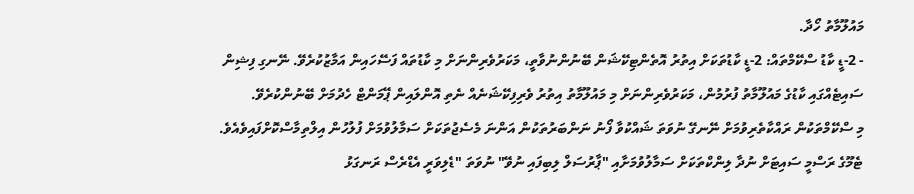މައުލޫމާތު ހޯދާ.
- 2-ޑީ ކާޑު ސްކޭމްތައް: 2-ޑީ ކާޑުތަކަށް އިތުރު އޮތެންޓިކޭޝަން ބޭނުންނުވާތީ، މަކަރުވެރިންނަށް މި ކާޑުތައް ފަސޭހައިން އަމާޒުކުރެވޭ. ނޭނގި ފިޝިން ސައިޓެއްގައި ކާޑުގެ މައުލޫމާތު ފުރުމުން، މަކަރުވެރިންނަށް މި މައުލޫމާތު އިތުރު ވެރިފިކޭޝަނެއް ނެތި އޮންލައިން ޕޭމަންޓް ހެދުމަށް ބޭނުންކުރެވޭ.
މި ސްކޭމްތަކުން ރައްކާތެރިވުމަށް ނޭނގޭ ނުވަތަ ޝައްކުވާ ފޯނު ނަންބަރުތަކުން އަންނަ މެސެޖުތަކަށް ސަމާލުވުމަށް ފުލުހުން އިލްތިމާސްކޮށްފައިވެއެވެ.
ޓެމޫގެ ރަސްމީ ސައިޓަށް ނުދާ ލިންކްތަކަށް ސަމާލުވުމަށާއި "ޕާރުސަލް ލިބިފައި ނުވޭ" ނުވަތަ "ޑެލިވަރީ އެޑްރެސް ރަނގަޅު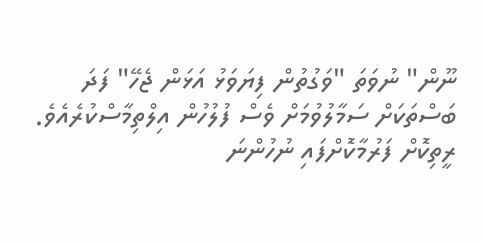ނޫން" ނުވަތަ "ވަގުތުން ފިޔަވަޅު އަޅަން ޖެހޭ" ފަދަ ބަސްތަކަށް ސަމާލުވުމަށް ވެސް ފުލުހުން އިލްތިމާސްކުރެއެވެ.
ރީތިކޮށް ފަރުމާކޮށްފައި ނުހުންނަ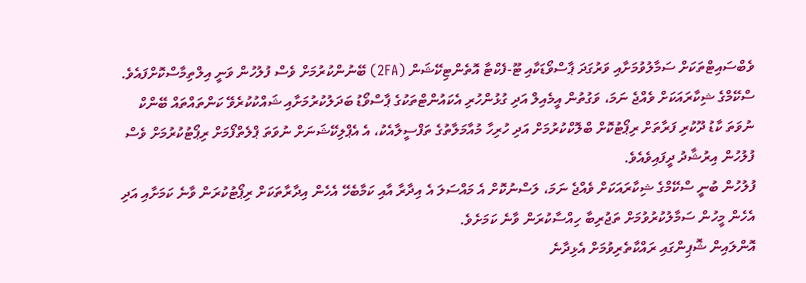ވެބްސައިޓްތަކަށް ސަމާލުވުމަށާއި ވަރުގަދަ ޕާސްވޯޑަކާއި ޓޫ-ފެކްޓާ އޮތެންޓިކޭޝަން (2FA) ބޭނުންކުރުމަށް ވެސް ފުލުހުން ވަނީ އިލްތިމާސްކޮށްފައެވެ.
ސްކޭމްގެ ޝިކާރައަކަށް ވެއްޖެ ނަމަ، ވަގުތުން އީމެއިލް އަދި ގުޅުންހުރި އެކައުންޓްތަކުގެ ޕާސްވޯޑު ބަދަލުކުރުމަށާއި ޝައްކުކުރެވޭ ކަންތައްތައް ބޭންކް ނުވަތަ ކާޑު ދޫކުރި ފަރާތަށް ރިޕޯޓުކޮށް ބްލޮކްކުރުމަށް އަދި ހުރިހާ މުއާމަލާތުގެ ތަފްސީލާއެކު، އެ އެޕްލިކޭޝަނަށް ނުވަތަ ޕްލެތްފޯމަށް ރިޕޯޓުކުރުމަށް ވެސް ފުލުހުން އިރުޝާދު ދީފައިވެއެވެ.
ފުލުހުން ބުނީ ސްކޭމްގެ ޝިކާރައަކަށް ވެއްޖެ ނަމަ، ލަސްނުކޮށް އެ މައްސަލަ އެ އިދާރާ އާއި ކަމާބެހޭ އެހެން އިދާރާތަކަށް ރިޕޯޓުކުރަން ވާނެ ކަމަށާއި އަދި އެހެން މީހުން ސަމާލުކުރުވުމަށް ތަޖުރިބާ ހިއްސާކުރަން ވާނެ ކަމަށެވެ.
އޮންލައިން ޝޮޕިންގައި ރައްކާތެރިވުމަށް އެޅިދާނެ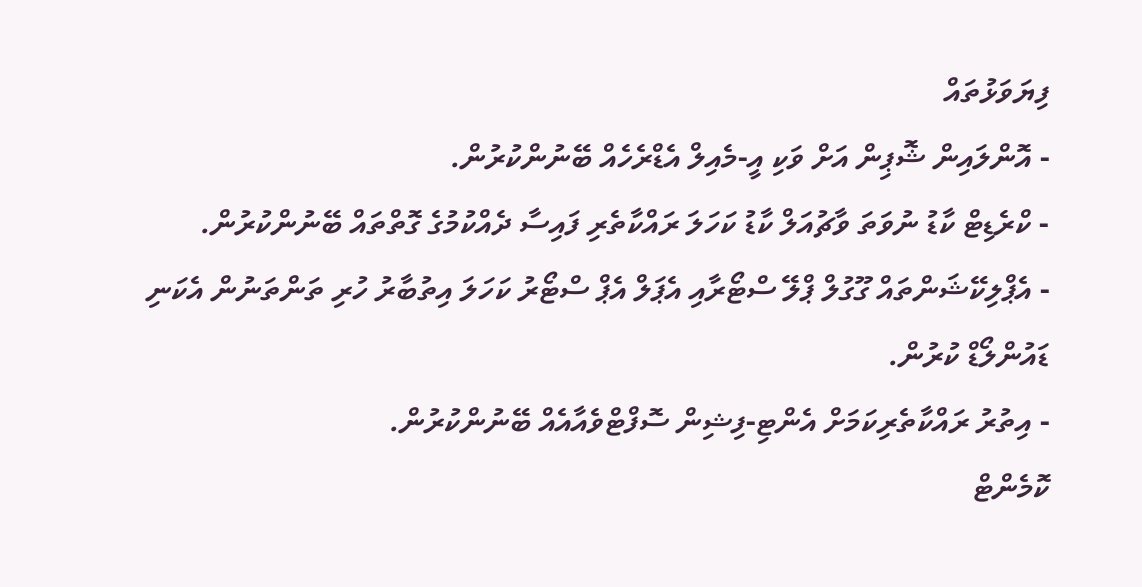ފިޔަވަޅުތައް
- އޮންލައިން ޝޮޕިން އަށް ވަކި އީ-މެއިލް އެޑްރެހެއް ބޭނުންކުރުން.
- ކްރެޑިޓް ކާޑު ނުވަތަ ވާޗުއަލް ކާޑު ކަހަލަ ރައްކާތެރި ފައިސާ ދެއްކުމުގެ ގޮތްތައް ބޭނުންކުރުން.
- އެޕްލިކޭޝަންތައް ގޫގުލް ޕްލޭ ސްޓޯރާއި އެޕަލް އެޕް ސްޓޯރު ކަހަލަ އިތުބާރު ހުރި ތަންތަނުން އެކަނި ޑައުންލޯޑް ކުރުން.
- އިތުރު ރައްކާތެރިކަމަށް އެންޓި-ފިޝިން ސޮފްޓްވެއާއެއް ބޭނުންކުރުން.
ކޮމެންޓް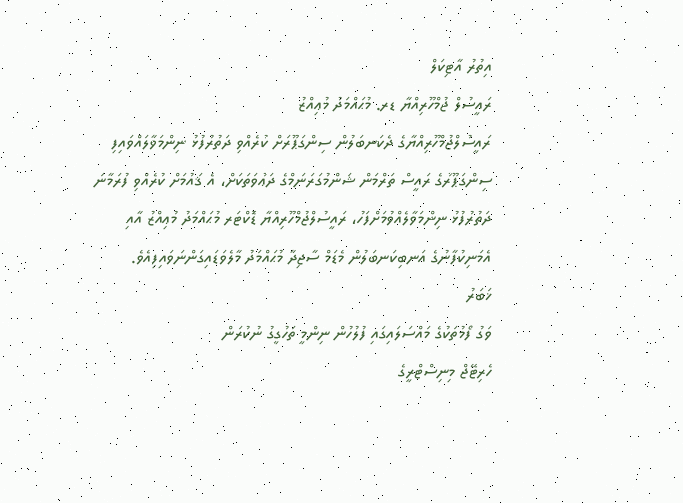އިތުރު އާޓިކަލް
ރައީސުލް ޖުމްހޫރިއްޔާ ޑރ. މުޙައްމަދު މުޢިއްޒު
ރައީސުލްޖުމްހޫރިއްޔާގެ ދެކަނބަލުން ސިންގަޕޫރަށް ކުރެއްވި ދަތުރުފުޅު ނިންމަވާލައްވައިފި
ސިންގަޕޫރުގެ ރައީސް ތަރްމަން ޝަންމުގަރަނަމްގެ ދަޢުވަތަކަށް، އެ ޤައުމަށް ކުރެއްވި ފުރަމާނަ ދަތުރުފުޅު ނިންމަވާލެއްވުމަށްފަހު، ރައީސުލްޖުމްހޫރިއްޔާ ޑޮކްޓަރ މުޙައްމަދު މުޢިއްޒު އާއި އެމަނިކުފާނުގެ އަނބިކަނބަލުން މެޑަމް ސާޖިދާ މުޙައްމަދު މާލެވަޑައިގަންނަވައިފިއެވެ.
ޚަބަރު
ވަގު ފޯމުތަކުގެ މައްސަލައިގައި ފުލުހުން ނިންމީ ތަހުގީގު ނުކުރަން
ހެރިޓޭޖް މިނިސްޓްރީގެ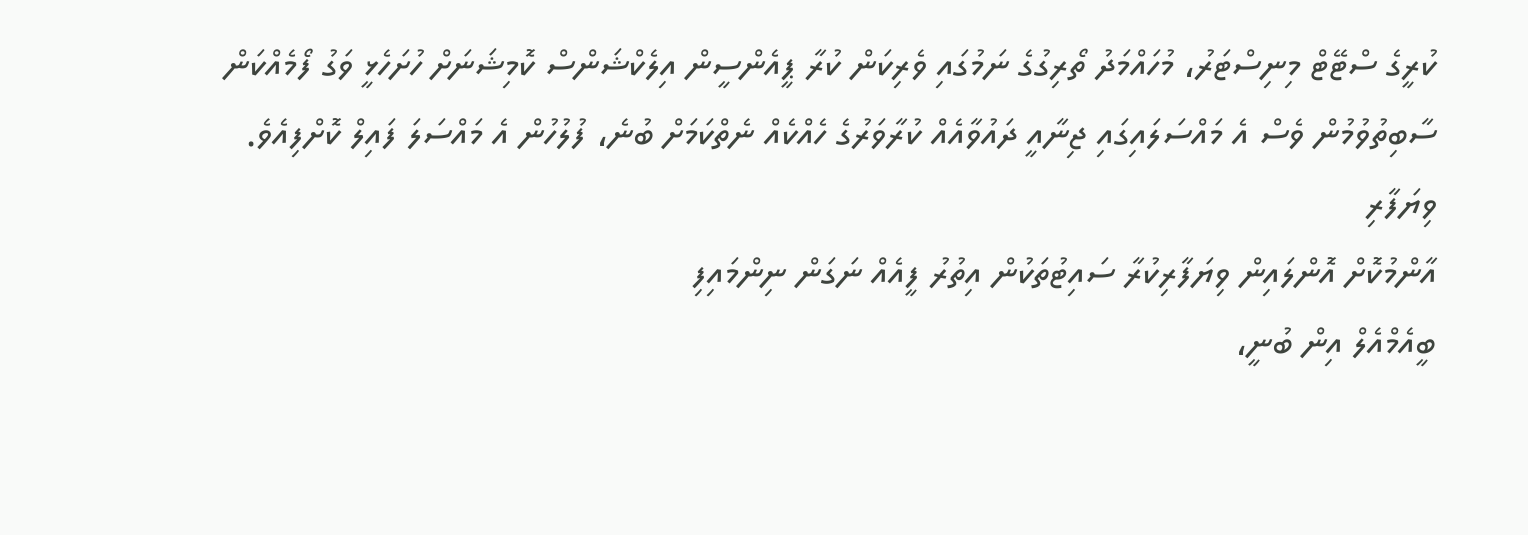ކުރީގެ ސްޓޭޓް މިނިސްޓަރު، މުހައްމަދު ތޯރިގުގެ ނަމުގައި ވެރިކަން ކުރާ ޕީއެންސީން އިލެކްޝަންސް ކޮމިޝަނަށް ހުށަހެޅީ ވަގު ފޯމެއްކަން ސާބިތުވުމުން ވެސް އެ މައްސަލައިގައި ޖިނާއީ ދައުވާއެއް ކުރާވަރުގެ ހެއްކެއް ނެތްކަމަށް ބުނެ، ފުލުހުން އެ މައްސަލަ ފައިލް ކޮށްފިއެވެ.
ވިޔަފާރި
އާންމުކޮށް އޮންލައިން ވިޔަފާރިކުރާ ސައިޓުތަކުން އިތުރު ފީއެއް ނަގަން ނިންމައިފި
ބީއެމްއެލް އިން ބުނީ،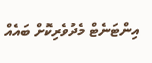އިންޓަނެޓް މެދުވެރިކޮށް ބައެއް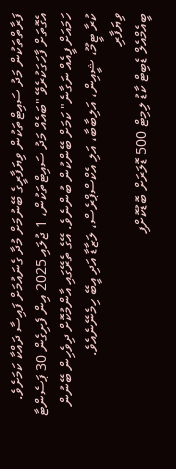ފަރާތްތަކުން މަދު ސައިޓްތަކުން ވިޔަފާރީގެ ބޭނުމަށް މުދާ ގެނައުމަށް ފައިސާ ދައްކާ ކަމަށެވެ. އެގޮތަށް ފާހަގަކުރެވޭ "ބައެއް މަދު ސައިޓްތަކުން، 1 ޖުލައި 2025 އިން ފެށިގެން 30 ޕަސެންޓާ ހަމައަށް ފީއެއް ނަގާނެ" ކަމަށް ބޭންކުން ބުންނެވެ. އޭގެ ތެރޭގައި އާންމުކޮށް ދިވެހިން ބޭނުން ކުރާ ޓީމޫ، ޝީއިން، އަލިބާބާ، އަލި އެކްސްޕްރެސް، ލަޒާޑާ އަދި އީބޭ ހިމެނޭނެއެވެ.
ވިޔަފާރި
ބީއެމްއެލް ޑެބިޓް ކާޑު ލިމިޓް 500 ޑޮލަރަށް ބޮޑުކޮށްފި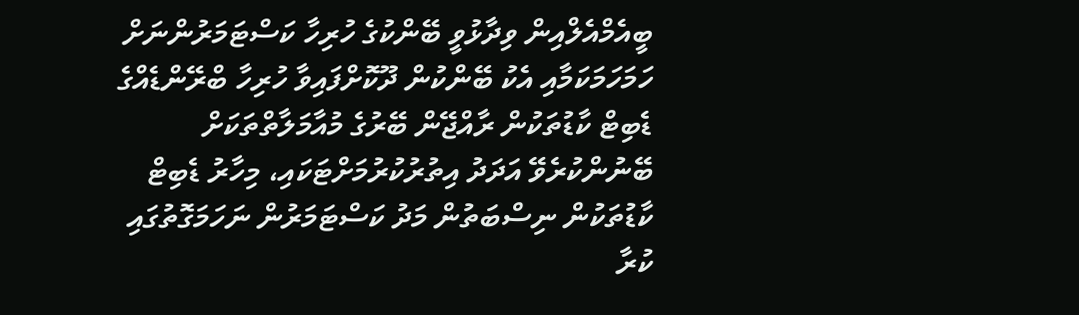ބީއެމްއެލްއިން ވިދާޅުވީ ބޭންކުގެ ހުރިހާ ކަސްޓަމަރުންނަށް ހަމަހަމަކަމާއި އެކު ބޭންކުން ދޫކޮށްފައިވާ ހުރިހާ ބްރޭންޑެއްގެ ޑެބިޓް ކާޑުތަކުން ރާއްޖޭން ބޭރުގެ މުއާމަލާތްތަކަށް ބޭނުންކުރެވޭ އަދަދު އިތުރުކުރުމަށްޓަކައި، މިހާރު ޑެބިޓް ކާޑުތަކުން ނިސްބަތުން މަދު ކަސްޓަމަރުން ނަހަމަގޮތުގައި ކުރާ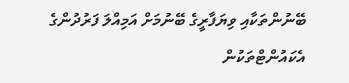ބޭނުންތަކާއި ވިޔަފާރީގެ ބޭނުމަށް އަމިއްލަ ފަރުދުންގެ އެކައުންޓްތަކުން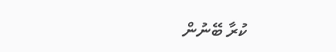ކުރާ ބޭނުން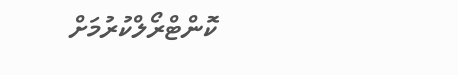ކޮންޓްރޯލްކުރުމަށް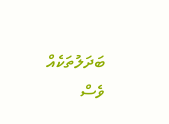ބަދަލުތަކެއް ވެސް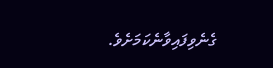ގެނެވިފައިވާނެކަމަށެވެ.